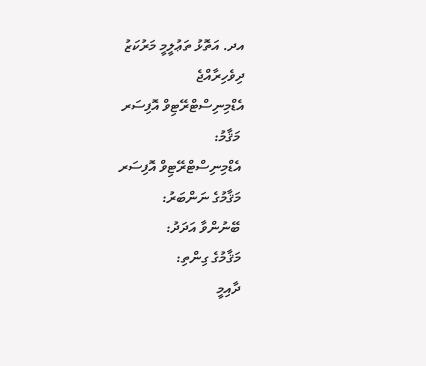އދ. އަތޮޅު ތަޢުލީމީ މަރުކަޒު
ދިވެހިރާއްޖެ
އެޑްމިނިސްޓްރޭޓިވް އޮފިސަރ
 މަޤާމު:
 އެޑްމިނިސްޓްރޭޓިވް އޮފިސަރ
 މަޤާމުގެ ނަންބަރު:
 ބޭނުންވާ އަދަދު:
 މަޤާމުގެ ގިންތި:
 ދާއިމީ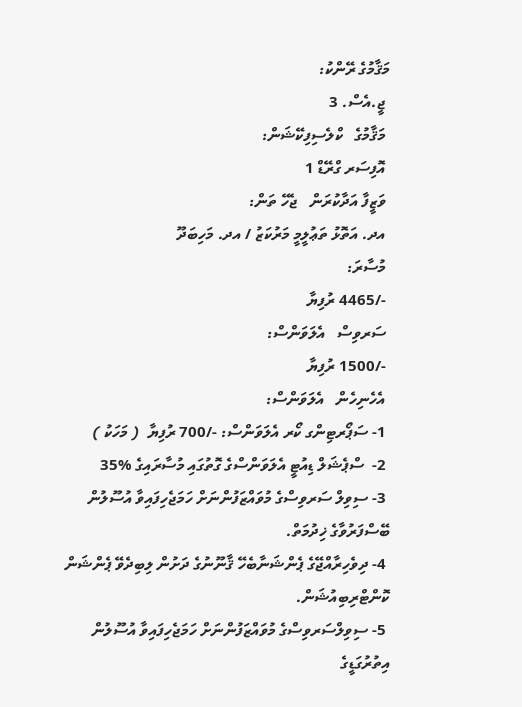މަޤާމުގެ ރޭންކު:
 ޖީ.އެސް. 3
 މަޤާމުގެ   ކްލެސިފިކޭޝަން:
 އޮފިސަރ ގްރޭޑް 1
 ވަޒީފާ އަދާކުރަން   ޖެހޭ ތަން:
 އދ. އަތޮޅު ތަޢުލީމީ މަރުކަޒު / އދ. މަހިބަދޫ
 މުސާރަ:
 -/4465 ރުފިޔާ
 ސަރވިސް   އެލަވަންސް:
 -/1500 ރުފިޔާ
 އެހެނިހެން   އެލަވަންސް:
 1- ސަޕޯރޓިންގ ކޯރ އެލަވަންސް: -/700 ރުފިޔާ  ( މަހަކު )
 2-  ސްޕެޝަލް ޑިއުޓީ އެލަވަންސްގެ ގޮތުގައި މުސާރައިގެ %35
 3- ސިވިލް ސަރވިސްގެ މުވައްޒަފުންނަށް ހަމަޖެހިފައިވާ އުސޫލުން ބޭސްފަރުވާގެ ޚިދުމަތް.
 4- ދިވެހިރާއްޖޭގެ ޕެންޝަނާބެހޭ ޤާނޫނުގެ ދަށުން ލިބިދެވޭ ޕެންޝަން ކޮންޓްރިބިއުޝަން.
 5- ސިވިލްސަރވިސްގެ މުވައްޒަފުންނަށް ހަމަޖެހިފައިވާ އުސޫލުން އިތުރުގަޑީގެ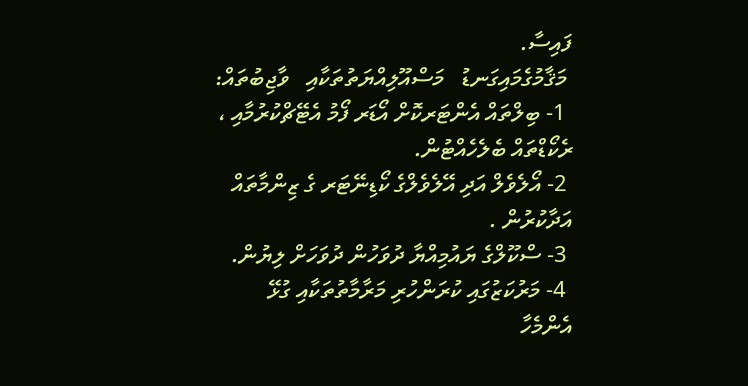ފައިސާ.
 މަޤާމުގެމައިގަނޑު   މަސްއޫލިއްޔަތުތަކާއި   ވާޖިބުތައް:
 1- ބިލްތައް އެންޓަރކޮށް އޯޑަރ ފޯމު އެޓޭޗްކުރުމާއި ، ރެކޯޑްތައް ބެލެހެއްޓުން.
 2- އޯލެވެލް އަދި އޭލެވެލްގެ ކޯޑިނޭޓަރ ގެ ޒިންމާތައް އަދާކުރުން .
 3- ސްކޫލްގެ ޔައުމިއްޔާ ދުވަހުން ދުވަހަށް ލިޔުން.
 4- މަރުކަޒުގައި ކުރަންހުރި މަރާމާތުތަކާއި ގުޅޭ އެންމެހާ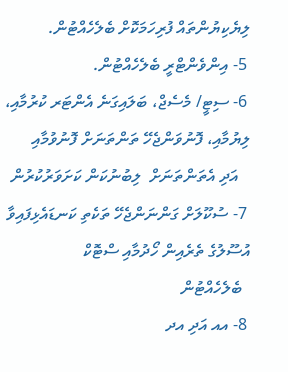ލިޔެކިޔުންތައް ފުރިހަމަކޮށް ބެލެހެއްޓުން.
 5- އިންވެންޓްރީ ބެލެހެއްޓުން.
 6- ސިޓީ/ މެސެޖް، ބަލައިގަނެ އެންޓަރ ކުރުމާއި، ލިޔުމާއި، ފޮނުވަންޖެހޭ ތަންތަނަށް ފޮނުވުމާއި
   އަދި އެތަންތަނަށް  ލިބުނުކަން ކަށަވަރުކުރުން
 7- ސުކޫލަށް ގަންނަންޖެހޭ ތަކެތި ކަނޑައެޅިފައިވާ އުސޫލުގެ ތެރެއިން ހޯދުމާއި ސްޓޮކް
  ބެލެހެއްޓުން
 8- އއ އަދި އދ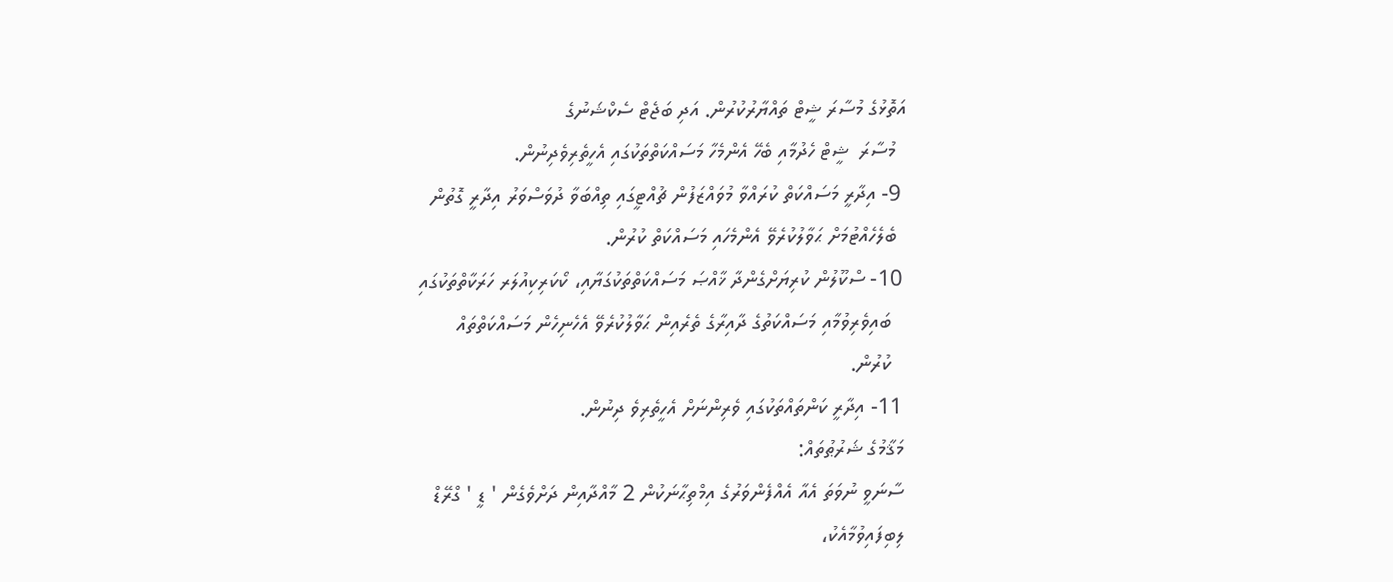އަތޮޅުގެ މުސާރަ ޝީޓް ތައްޔާރުކުރުން. އަދި ބަޖެޓް ސެކްޝަނުގެ
  މުސާރަ  ޝީޓް ހެދުމާއި ބެހޭ އެންމެހާ މަސައްކަތްތަކުގައި އެހީތެރިވެދިނުން.
 9- އިދާރީ މަސައްކަތް ކުރައްވާ މުވައްޒަފުން ޗުއްޓީގައި ތިއްބަވާ ދުވަސްވަރު އިދާރީ ގޮތުން
  ބެލެހެއްޓުމަށް ޙަވާލުކުރެވޭ އެންމެހައި މަސައްކަތް ކުރުން.
 10- ސްކޫލުން ކުރިޔަށްގެންދާ ޚާއްޞަ މަސައްކަތްތަކުގަޔާއި، ކޯކަރިކިއުލަރ ހަރަކާތްތަކުގައި
   ބައިވެރިވުމާއި މަސައްކަތުގެ ދާއިރާގެ ތެރެއިން ޙަވާލުކުރެވޭ އެހެނިހެން މަސައްކަތްތައް
   ކުރުން.
 11- އިދާރީ ކަންތައްތަކުގައި ވެރިންނަށް އެހީތެރިވެ ދިނުން.
 މަޤާމުގެ ޝަރުޠުތައް:
 ސާނަވީ ނުވަތަ އެއާ އެއްފެންވަރުގެ އިމްތިޙާނަކުން 2 މާއްދާއިން ދަށްވެގެން ' ޑީ ' ގްރޭޑް
 ލިބިފައިވުމާއެކު،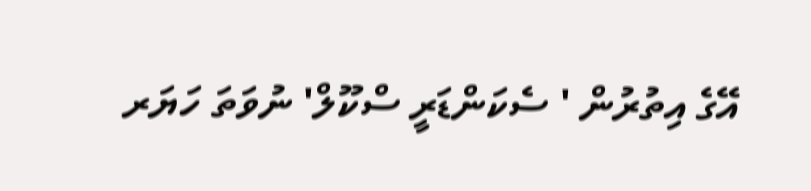އޭގެ އިތުރުން ' ސެކަންޑަރީ ސްކޫލް' ނުވަތަ ހަޔަރ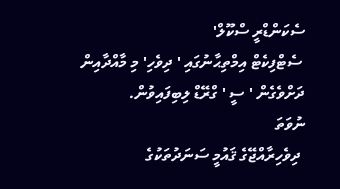ސެކަންޑްރީ ސްކޫލް'
 ސެޓްފިކެޓް އިމްތިޙާނުގައި ' ދިވެހި' މި މާއްދާއިން ދަށްވެގެން ' ސީ ' ގްރޭޑް ލިބިފައިވުން.
ނުވަތަ
 ދިވެހިރާއްޖޭގެ ޤައުމީ ސަނަދުތަކުގެ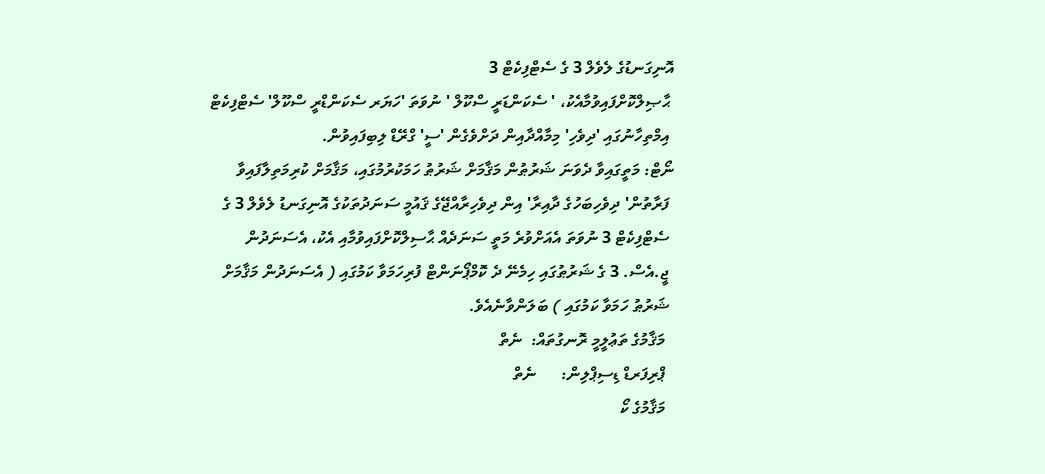އޮނިގަނޑުގެ ލެވެލް 3 ގެ ސެޓްފިކެޓް 3
 ޙާޞިލްކޮށްފައިވުމާއެކު، ' ސެކަންޑަރީ ސްކޫލް ' ނުވަތަ 'ހަޔަރ ސެކަންޑްރީ ސްކޫލް' ސެޓްފިކެޓް
 އިމްތިހާނުގައި 'ދިވެހި' މިމާއްދާއިން ދަށްވެގެން 'ސީ' ގްރޭޑް ލިބިފައިވުން.
ނޯޓް: މަތީގައިވާ ދެވަނަ ޝަރުޠުން މަޤާމަށް ޝަރުޠު ހަމަކުރުމުގައި، މަޤާމަށް ކުރިމަތިލާފައިވާ
 ފަރާތުން' ދިވެހިބަހުގެ ދާއިރާ' އިން ދިވެހިރާއްޖޭގެ ޤައުމީ ސަނަދުތަކުގެ އޮނިގަނޑު ލެވެލް 3 ގެ
 ސެޓްފިކެޓް 3 ނުވަތަ އެއަށްވުރެ މަތީ ސަނަދެއް ޙާސިލްކޮށްފައިވުމާއި އެކު، އެސަނަދުން
 ޖީ.އެސް. 3 ގެ ޝަރުޠުގައި ހިމެނޭ ދެ ކޮމްޕޯނަންޓް ފުރިހަމަވާ ކަމުގައި ( އެސަނަދުން މަޤާމަށް
 ޝަރުޠު ހަމަވާ ކަމުގައި ) ބަލަންވާނެއެވެ.
  މަޤާމުގެ ތަޢުލީމީ ރޮނގުތައް:  ނެތް
  ޕްރިފަރޑް ޑިސިޕްލިން:      ނެތް
  މަޤާމުގެ ކޯ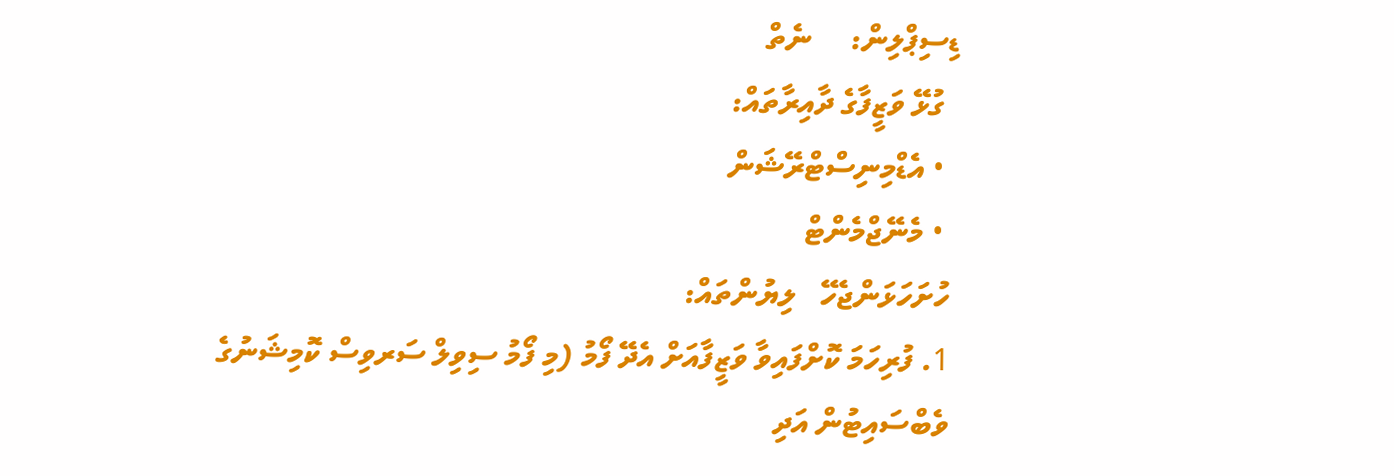ޑިސިޕްލިން:     ނެތް
  ގުޅޭ ވަޒީފާގެ ދާއިރާތައް:
  • އެޑްމިނިސްޓްރޭޝަން
  • މެނޭޖްމެންޓް
 ހުށަހަޅަންޖެހޭ   ލިޔުންތައް:
 1. ފުރިހަމަ ކޮށްފައިވާ ވަޒީފާއަށް އެދޭ ފޯމު (މި ފޯމު ސިވިލް ސަރވިސް ކޮމިޝަނުގެ
 ވެބްސައިޓުން އަދި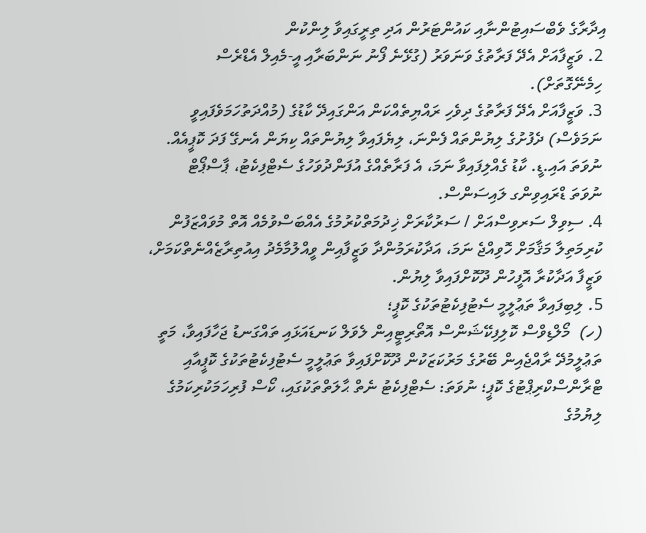އިދާރާގެ ވެބްސައިޓުންނާއި ކައުންޓަރުން އަދި ތިރީގައިވާ ލިންކުން
 2. ވަޒީފާއަށް އެދޭ ފަރާތުގެ ވަނަވަރު (ގުޅޭނެ ފޯނު ނަންބަރާއި އީ-މެއިލް އެޑްރެސް
 ހިމެނޭގޮތަށް).
 3. ވަޒީފާއަށް އެދޭ ފަރާތުގެ ދިވެހި ރައްޔިތެއްކަން އަންގައިދޭ ކާޑުގެ (މުއްދަތުހަމަވެފައިވީ
 ނަމަވެސް) ދެފުށުގެ ލިޔުންތައް ފެންނަ، ލިޔެފައިވާ ލިޔުންތައް ކިޔަން އެނގޭ ފަދަ ކޮޕީއެއް.
 ނުވަތަ އައި.ޑީ. ކާޑު ގެއްލިފައިވާ ނަމަ، އެ ފަރާތެއްގެ އުފަންދުވަހުގެ ސެޓްފިކެޓު، ޕާސްޕޯޓް
 ނުވަތަ ޑްރައިވިންގ ލައިސަންސް.
 4. ސިވިލް ސަރވިސްއަށް / ސަރުކާރަށް ޚިދުމަތްކުރުމުގެ އެއްބަސްވުމެއް އޮތް މުވައްޒަފުން
 ކުރިމަތިލާ މަޤާމަށް ހޮވިއްޖެ ނަމަ، އަދާކުރަމުންދާ ވަޒީފާއިން ވީއްލުމާމެދު އިއުތިރާޒެއްނެތްކަމަށް،
 ވަޒީފާ އަދާކުރާ އޮފީހުން ދޫކޮށްފައިވާ ލިޔުން.
 5. ލިބިފައިވާ ތަޢުލީމީ ސެޓުފިކެޓުތަކުގެ ކޮޕީ؛
 (ހ)  މޯލްޑިވްސް ކޮލިފިކޭޝަންސް އޮތޯރިޓީއިން ލެވަލް ކަނޑައަޅައި ތައްގަނޑު ޖަހާފައިވާ، މަތީ
 ތަޢުލީމުދޭ ރާއްޖެއިން ބޭރުގެ މަރުކަޒަކުން ދޫކޮށްފައިވާ ތަޢުލީމީ ސެޓުފިކެޓުތަކުގެ ކޮޕީއާއި
 ޓްރާންސްކްރިޕްޓުގެ ކޮޕީ؛ ނުވަތަ: ސެޓްފިކެޓު ނެތް ޙާލަތްތަކުގައި، ކޯސް ފުރިހަމަކުރިކަމުގެ
 ލިޔުމުގެ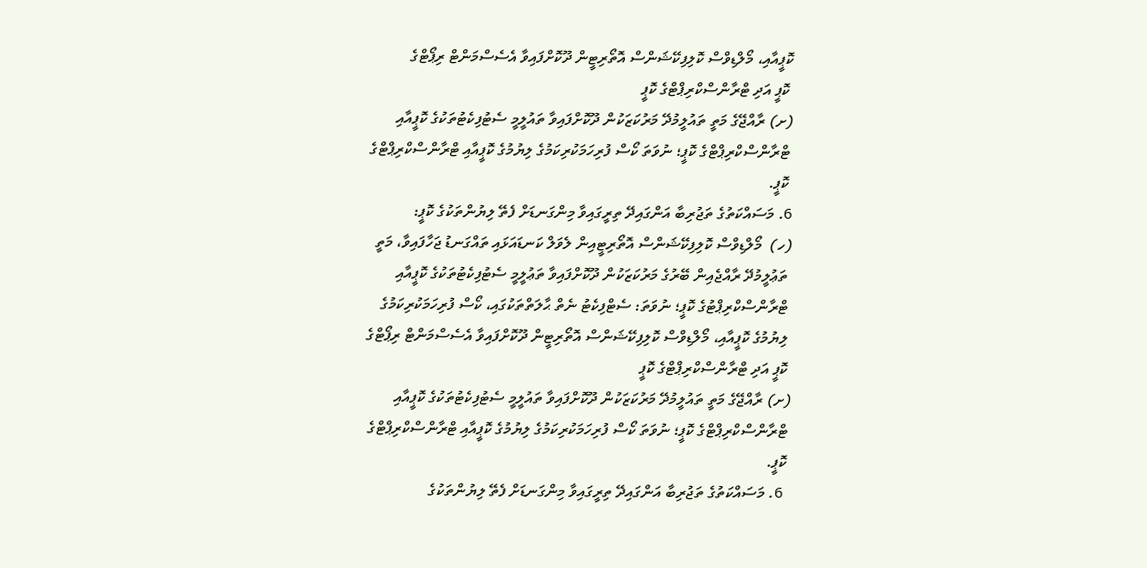ކޮޕީއާއި، މޯލްޑިވްސް ކޮލިފިކޭޝަންސް އޮތޯރިޓީން ދޫކޮށްފައިވާ އެސެސްމަންޓް ރިޕޯޓްގެ
 ކޮޕީ އަދި ޓްރާންސްކްރިޕްޓްގެ ކޮޕީ
(ށ) ރާއްޖޭގެ މަތީ ތައުލީމުދޭ މަރުކަޒަކުން ދޫކޮށްފައިވާ ތައުލީމީ ސެޓުފިކެޓުތަކުގެ ކޮޕީއާއި
 ޓްރާންސްކްރިޕްޓްގެ ކޮޕީ؛ ނުވަތަ ކޯސް ފުރިހަމަކުރިކަމުގެ ލިޔުމުގެ ކޮޕީއާއި ޓްރާންސްކްރިޕްޓްގެ
 ކޮޕީ.
6. މަސައްކަތުގެ ތަޖުރިބާ އަންގައިދޭ ތިރީގައިވާ މިންގަނޑަށް ފެތޭ ލިޔުންތަކުގެ ކޮޕީ:
(ހ)  މޯލްޑިވްސް ކޮލިފިކޭޝަންސް އޮތޯރިޓީއިން ލެވަލް ކަނޑައަޅައި ތައްގަނޑު ޖަހާފައިވާ، މަތީ
 ތަޢުލީމުދޭ ރާއްޖެއިން ބޭރުގެ މަރުކަޒަކުން ދޫކޮށްފައިވާ ތަޢުލީމީ ސެޓުފިކެޓުތަކުގެ ކޮޕީއާއި
 ޓްރާންސްކްރިޕްޓުގެ ކޮޕީ؛ ނުވަތަ: ސެޓްފިކެޓު ނެތް ޙާލަތްތަކުގައި، ކޯސް ފުރިހަމަކުރިކަމުގެ
 ލިޔުމުގެ ކޮޕީއާއި، މޯލްޑިވްސް ކޮލިފިކޭޝަންސް އޮތޯރިޓީން ދޫކޮށްފައިވާ އެސެސްމަންޓް ރިޕޯޓްގެ
 ކޮޕީ އަދި ޓްރާންސްކްރިޕްޓްގެ ކޮޕީ
(ށ) ރާއްޖޭގެ މަތީ ތައުލީމުދޭ މަރުކަޒަކުން ދޫކޮށްފައިވާ ތައުލީމީ ސެޓުފިކެޓުތަކުގެ ކޮޕީއާއި
 ޓްރާންސްކްރިޕްޓްގެ ކޮޕީ؛ ނުވަތަ ކޯސް ފުރިހަމަކުރިކަމުގެ ލިޔުމުގެ ކޮޕީއާއި ޓްރާންސްކްރިޕްޓްގެ
 ކޮޕީ.
  6. މަސައްކަތުގެ ތަޖުރިބާ އަންގައިދޭ ތިރީގައިވާ މިންގަނޑަށް ފެތޭ ލިޔުންތަކުގެ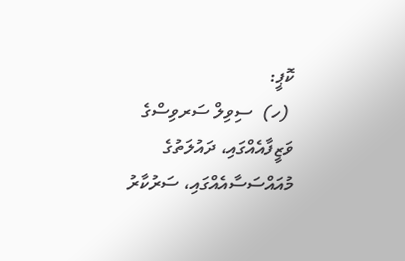ކޮޕީ:
 (ހ)  ސިވިލް ސަރވިސްގެ ވަޒީފާއެއްގައި، ދައުލަތުގެ މުއައްސަސާއެއްގައި، ސަރުކާރު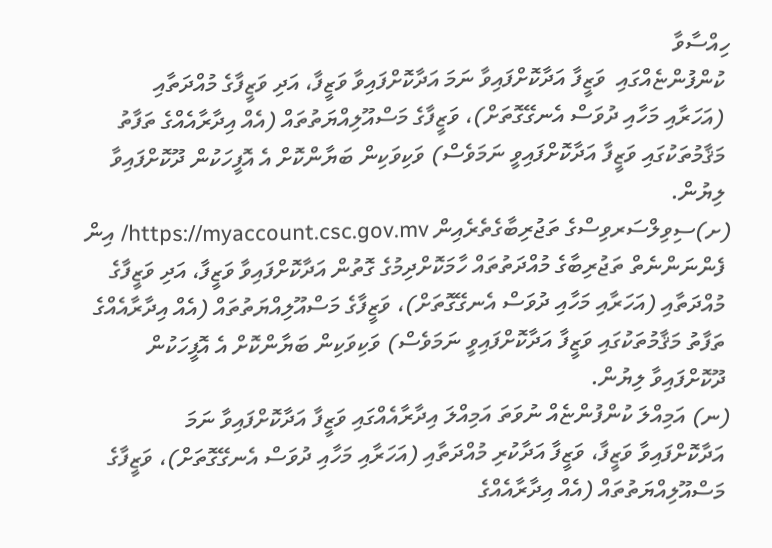ހިއްސާވާ
 ކުންފުންޏެއްގައި  ވަޒީފާ އަދާކޮށްފައިވާ ނަމަ އަދާކޮށްފައިވާ ވަޒީފާ، އަދި ވަޒީފާގެ މުއްދަތާއި
 (އަހަރާއި މަހާއި ދުވަސް އެނގޭގޮތަށް)، ވަޒީފާގެ މަސްއޫލިއްޔަތުތައް (އެއް އިދާރާއެއްގެ ތަފާތު
 މަޤާމުތަކުގައި ވަޒީފާ އަދާކޮށްފައިވީ ނަމަވެސް) ވަކިވަކިން ބަޔާންކޮށް އެ އޮފީހަކުން ދޫކޮށްފައިވާ
 ލިޔުން.
(ށ)ސިވިލްސަރވިސްގެ ތަޖުރިބާގެތެރެއިން https://myaccount.csc.gov.mv/ އިން
 ފެންނަންނެތް ތަޖުރިބާގެ މުއްދަތުތައް ހާމަކޮށްދިމުގެ ގޮތުން އަދާކޮށްފައިވާ ވަޒީފާ، އަދި ވަޒީފާގެ
 މުއްދަތާއި (އަހަރާއި މަހާއި ދުވަސް އެނގޭގޮތަށް)، ވަޒީފާގެ މަސްއޫލިއްޔަތުތައް (އެއް އިދާރާއެއްގެ
 ތަފާތު މަޤާމުތަކުގައި ވަޒީފާ އަދާކޮށްފައިވީ ނަމަވެސް) ވަކިވަކިން ބަޔާންކޮށް އެ އޮފީހަކުން
 ދޫކޮށްފައިވާ ލިޔުން.
(ނ) އަމިއްލަ ކުންފުންޏެއް ނުވަތަ އަމިއްލަ އިދާރާއެއްގައި ވަޒީފާ އަދާކޮށްފައިވާ ނަމަ
 އަދާކޮށްފައިވާ ވަޒީފާ، ވަޒީފާ އަދާކުރި މުއްދަތާއި (އަހަރާއި މަހާއި ދުވަސް އެނގޭގޮތަށް)، ވަޒީފާގެ
 މަސްއޫލިއްޔަތުތައް (އެއް އިދާރާއެއްގެ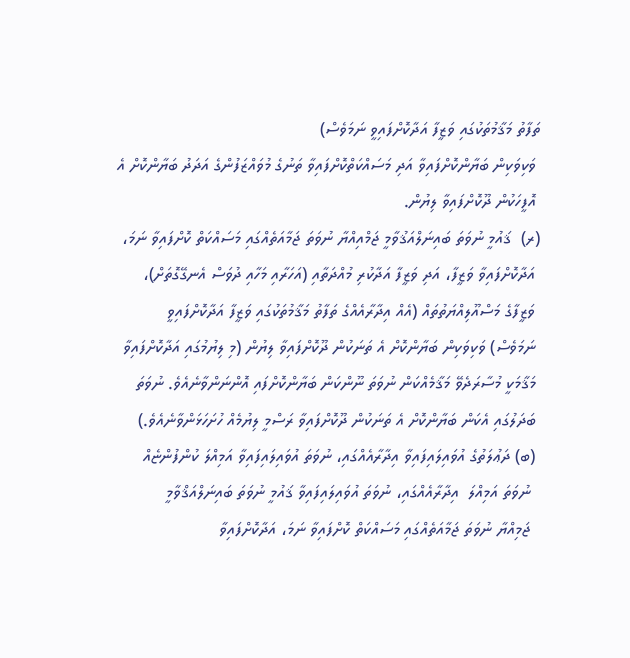ތަފާތު މަޤާމުތަކުގައި ވަޒީފާ އަދާކޮށްފައިވީ ނަމަވެސް)
 ވަކިވަކިން ބަޔާންކޮށްފައިވާ އަދި މަސައްކަތްކޮށްފައިވާ ތަނުގެ މުވައްޒަފުންގެ އަދަދު ބަޔާންކޮށް އެ
 އޮފީހަކުން ދޫކޮށްފައިވާ ލިޔުން.
(ރ)  ޤައުމީ ނުވަތަ ބައިނަލްއަޤުވާމީ ޖަމްއިއްޔާ ނުވަތަ ޖަމާއަތެއްގައި މަސައްކަތް ކޮށްފައިވާ ނަމަ،
 އަދާކޮށްފައިވާ ވަޒީފާ، އަދި ވަޒީފާ އަދާކުރި މުއްދަތާއި (އަހަރާއި މަހާއި ދުވަސް އެނގޭގޮތަށް)،
 ވަޒީފާގެ މަސްއޫލިއްޔަތުތައް (އެއް އިދާރާއެއްގެ ތަފާތު މަޤާމުތަކުގައި ވަޒީފާ އަދާކޮށްފައިވީ
 ނަމަވެސް) ވަކިވަކިން ބަޔާންކޮށް އެ ތަނަކުން ދޫކޮށްފައިވާ ލިޔުން (މި ލިޔުމުގައި އަދާކޮށްފައިވާ
 މަޤާމަކީ މުސާރަދެވޭ މަޤާމެއްކަން ނުވަތަ ނޫންކަން ބަޔާންކޮށްފައި އޮންނަންވާނެއެވެ. ނުވަތަ
 ބަދަލުގައި އެކަން ބަޔާންކޮށް އެ ތަނަކުން ދޫކޮށްފައިވާ ރަސްމީ ލިޔުމެއް ހުށަހަޅަންވާނެއެވެ.)
 (ބ) ދަޢުލަތުގެ އުވައިލައިފައިވާ އިދާރާއެއްގައި، ނުވަތަ އުވައިލައިފައިވާ އަމިއްލަ ކުންފުންޏެއް
  ނުވަތަ އަމިއްލަ  އިދާރާއެއްގައި، ނުވަތަ އުވައިލައިފައިވާ ޤައުމީ ނުވަތަ ބައިނަލްއަޤްވާމީ
  ޖަމިއްޔާ ނުވަތަ ޖަމާއަތެއްގައި މަސައްކަތް ކޮށްފައިވާ ނަމަ، އަދާކޮށްފައިވާ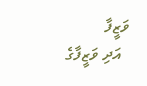ވަޒީފާ
  އަދި ވަޒީފާގެ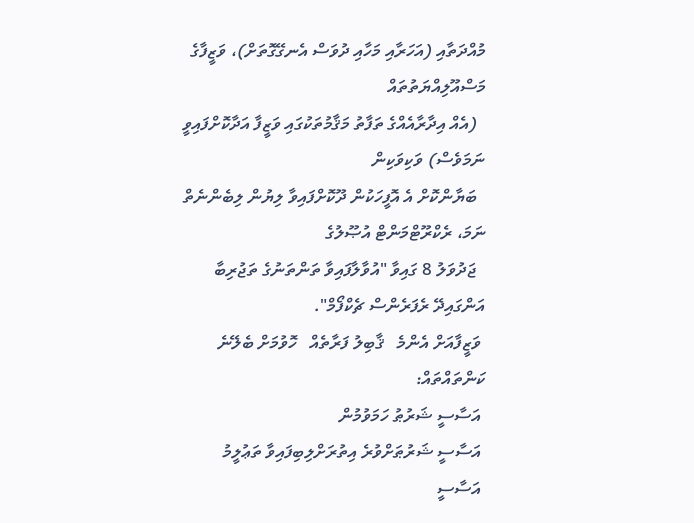މުއްދަތާއި (އަހަރާއި މަހާއި ދުވަސް އެނގޭގޮތަށް)، ވަޒީފާގެ މަސްއޫލިއްޔަތުތައް
  (އެއް އިދާރާއެއްގެ ތަފާތު މަޤާމުތަކުގައި ވަޒީފާ އަދާކޮށްފައިވީ ނަމަވެސް) ވަކިވަކިން
  ބަޔާންކޮށް އެ އޮފީހަކުން ދޫކޮށްފައިވާ ލިޔުން ލިބެންނެތް ނަމަ، ރެކްރޫޓްމަންޓް އުޞޫލުގެ
  ޖަދުވަލު 8 ގައިވާ "އުވާލާފައިވާ ތަންތަނުގެ ތަޖުރިބާ އަންގައިދޭ ރެފަރެންސް ޗެކްފޯމް".
 ވަޒީފާއަށް އެންމެ   ޤާބިލު ފަރާތެއް   ހޮވުމަށް ބެލޭނެ   ކަންތައްތައް:
 އަސާސީ ޝަރުޠު ހަމަވުމުން
 އަސާސީ ޝަރުޠަށްވުރެ އިތުރަށްލިބިފައިވާ ތަޢުލީމު
 އަސާސީ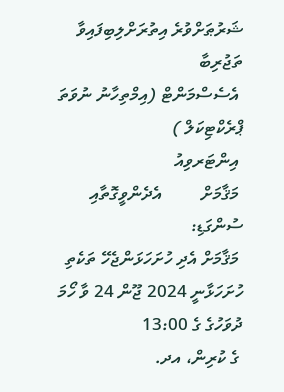ޝަރުޠަށްވުރެ އިތުރަށްލިބިފައިވާ ތަޖުރިބާ
 އެސެސްމަންޓް (އިމްތިހާނު ނުވަތަ ޕްރެކްޓިކަލް )
 އިންޓަރވިއު
 މަޤާމަށް         އެދެންވީގޮތާއި   ސުންގަޑި:
 މަޤާމަށް އެދި ހުށަހަޅަންޖެހޭ ތަކެތި ހުށަހަޅާނީ 2024 ޖޫން 24 ވާ ހޯމަ ދުވަހުގެ ގެ 13:00
 ގެ ކުރިން، އދ.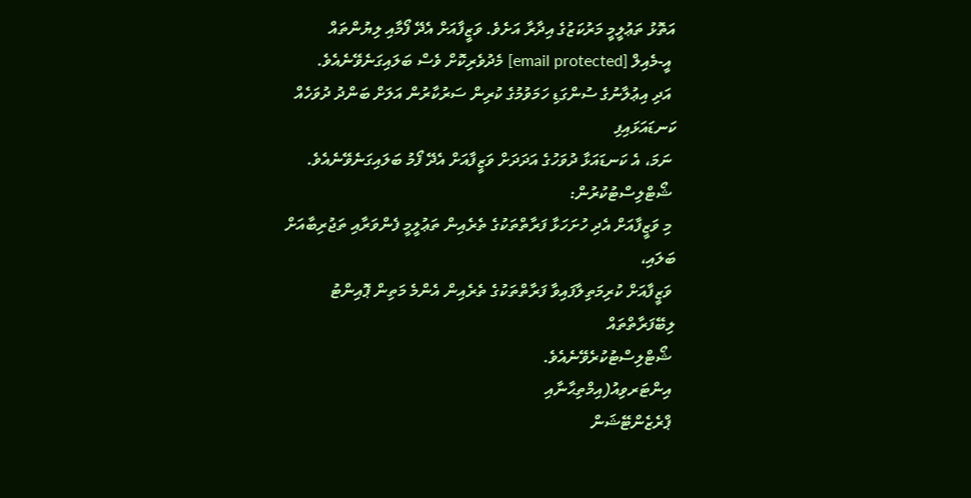އަތޮޅު ތަޢުލީމީ މަރުކަޒުގެ އިދާރާ އަށެވެ. ވަޒީފާއަށް އެދޭ ފޯމާއި ލިޔުންތައް
 އީ-މެއިލް [email protected] މެދުވެރިކޮށް ވެސް ބަލައިގަނެވޭނެއެވެ.
 އަދި އިޢުލާނުގެ ސުންގަޑި ހަމަވުމުގެ ކުރިން ސަރުކާރުން އަލަށް ބަންދު ދުވަހެއް ކަނޑައަޅައިފި
 ނަމަ، އެ ކަނޑައަޅާ ދުވަހުގެ އަދަދަށް ވަޒީފާއަށް އެދޭ ފޯމު ބަލައިގަނެވޭނެއެވެ.
 ޝޯޓްލިސްޓުކުރުން:
 މި ވަޒީފާއަށް އެދި ހުށަހަޅާ ފަރާތްތަކުގެ ތެރެއިން ތަޢުލީމީ ފެންވަރާއި ތަޖުރިބާއަށް ބަލައި،
 ވަޒީފާއަށް ކުރިމަތިލާފައިވާ ފަރާތްތަކުގެ ތެރެއިން އެންމެ މަތިން ޕޮއިންޓު ލިބޭފަރާތްތައް
 ޝޯޓްލިސްޓުކުރެވޭނެއެވެ.
 އިންޓަރވިއު(އިމްތިޙާނާއި
 ޕްރެޒެންޓޭޝަން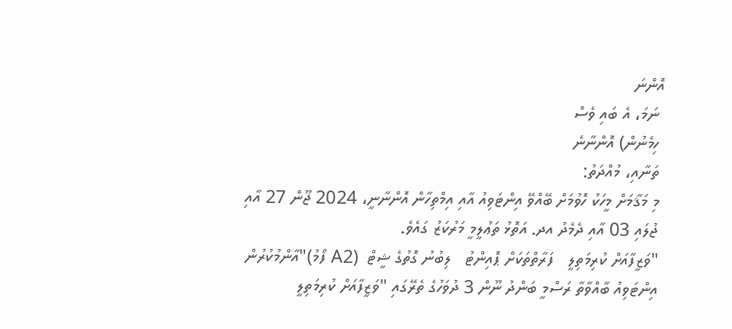އޮންނަ
 ނަމަ، އެ ބައި ވެސް
 ހިމެނުން) އޮންނާނެ
 ތަނާއި، މުއްދަތު:
 މި މަޤާމަށް މީހަކު ހޮވުމަށް ބޭއްވޭ އިންޓަވިއު އާއި އިމްތިހާން އޮންނާނީ، 2024 ޖޫން 27 އާއި
 ޖުލައި 03 އާއި ދެމެދު އދ. އަތޮޅު ތަޢުލީމީ މަރުކަޒު ގައެވެ.
 "ވަޒީފާއަށް ކުރިމަތިލީ   ފަރާތްތަކަށް ޕޮއިންޓު   ލިބުނު ގޮތުގެ ޝީޓް  (A2 ފޯމު)"އާންމުކުރުން
 އިންޓަވިއު ބާއްވާތާ ރަސްމީ ބަންދު ނޫން 3 ދުވަހުގެ ތެރޭގައި "ވަޒީފާއަށް ކުރިމަތިލީ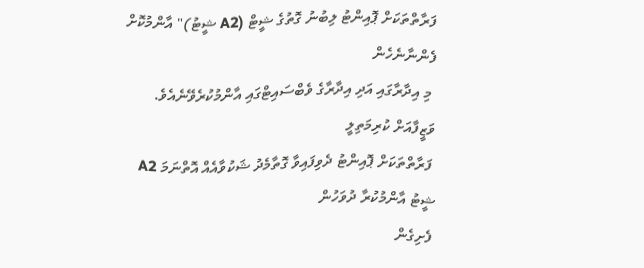ފަރާތްތަކަށް ޕޮއިންޓު ލިބުނު ގޮތުގެ ޝީޓް (A2 ޝީޓު)" އާންމުކޮށް ފެންނާނެހެން
 މި އިދާރާގައި އަދި އިދާރާގެ ވެބްސައިޓްގައި އާންމުކުރެވޭނެއެވެ. ވަޒީފާއަށް ކުރިމަތިލީ
 ފަރާތްތަކަށް ޕޮއިންޓު ދެވިފައިވާ ގޮތާމެދު ޝަކުވާއެއް އޮތްނަމަ A2 ޝީޓު އާންމުކުރާ ދުވަހުން
 ފެށިގެން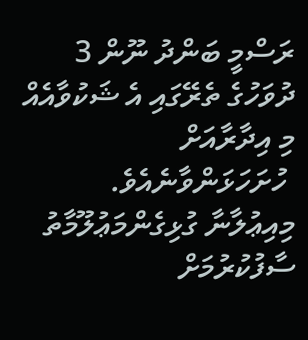ރަސްމީ ބަންދު ނޫން 3 ދުވަހުގެ ތެރޭގައި އެ ޝަކުވާއެއް މި އިދާރާއަށް
 ހުށަހަޅަންވާނެއެވެ.
މިއިޢުލާނާ ގުޅިގެންމަޢުލޫމާތު ސާފުކުރުމަށް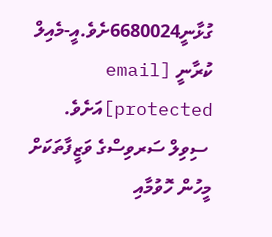ގުޅާނީ6680024ށެވެ.އީ-މެއިލް ކުރާނީ [email protected]އަށެވެ.
 ސިވިލް ސަރވިސްގެ ވަޒީފާތަކަށް މީހުން ހޮވުމާއި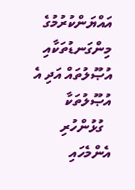އައްޔަންކުރުމުގެ މިންގަނޑުތަކާއި އުޞޫލުތައް އަދި އެ އުޞޫލުތަކާ
  ގުޅުންހުރި އެންމެހައި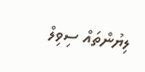ލިޔުންތައް ސިވިލް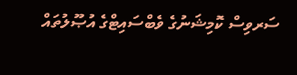ސަރވިސް ކޮމިޝަނުގެ ވެބްސައިޓްގެ އުޞޫލުތައް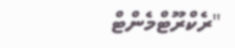"ރެކްރޫޓްމެންޓް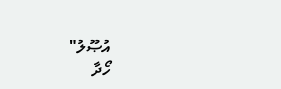އުޞޫލު"
ހޯދާ